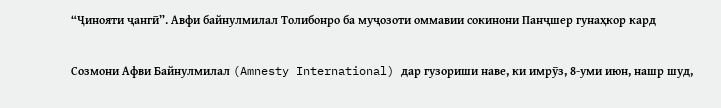“Ҷинояти ҷангӣ”. Авфи байнулмилал Толибонро ба муҷозоти оммавии сокинони Панҷшер гунаҳкор кард

Созмони Афви Байнулмилал (Amnesty International) дар гузориши наве, ки имрӯз, 8-уми июн, нашр шуд,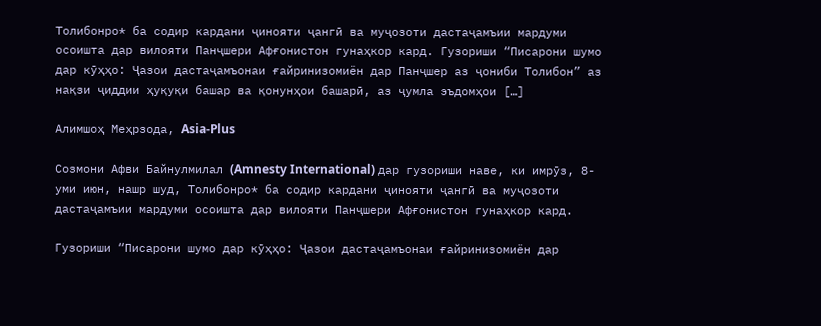Толибонро* ба содир кардани ҷинояти ҷангӣ ва муҷозоти дастаҷамъии мардуми осоишта дар вилояти Панҷшери Афғонистон гунаҳкор кард. Гузориши “Писарони шумо дар кӯҳҳо: Ҷазои дастаҷамъонаи ғайринизомиён дар Панҷшер аз ҷониби Толибон” аз нақзи ҷиддии ҳуқуқи башар ва қонунҳои башарӣ, аз ҷумла эъдомҳои […]

Алимшоҳ Меҳрзода, Asia-Plus

Созмони Афви Байнулмилал (Amnesty International) дар гузориши наве, ки имрӯз, 8-уми июн, нашр шуд, Толибонро* ба содир кардани ҷинояти ҷангӣ ва муҷозоти дастаҷамъии мардуми осоишта дар вилояти Панҷшери Афғонистон гунаҳкор кард.

Гузориши “Писарони шумо дар кӯҳҳо: Ҷазои дастаҷамъонаи ғайринизомиён дар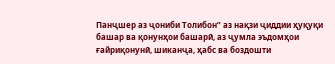Панҷшер аз ҷониби Толибон” аз нақзи ҷиддии ҳуқуқи башар ва қонунҳои башарӣ, аз ҷумла эъдомҳои ғайриқонунӣ, шиканҷа, ҳабс ва боздошти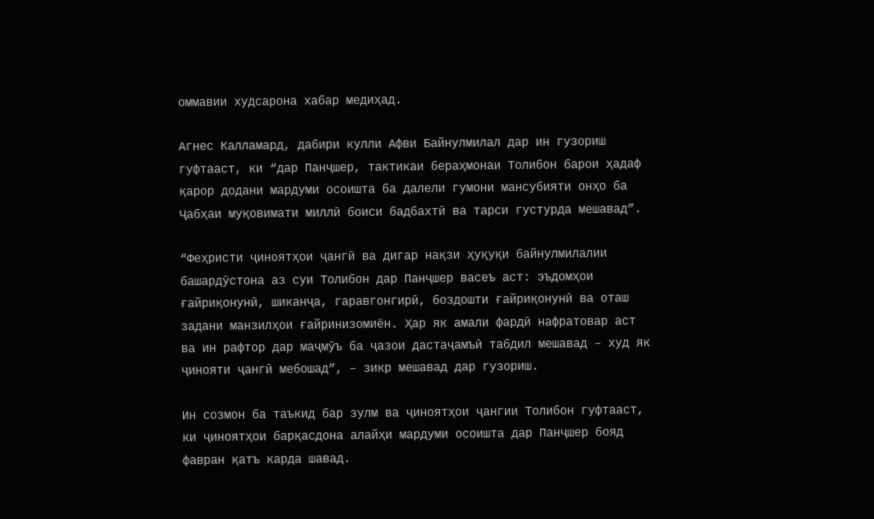оммавии худсарона хабар медиҳад.

Агнес Калламард, дабири кулли Афви Байнулмилал дар ин гузориш гуфтааст, ки “дар Панҷшер, тактикаи бераҳмонаи Толибон барои ҳадаф қарор додани мардуми осоишта ба далели гумони мансубияти онҳо ба Ҷабҳаи муқовимати миллӣ боиси бадбахтӣ ва тарси густурда мешавад”.

“Феҳристи ҷиноятҳои ҷангӣ ва дигар нақзи ҳуқуқи байнулмилалии башардӯстона аз суи Толибон дар Панҷшер васеъ аст: эъдомҳои ғайриқонунӣ, шиканҷа, гаравгонгирӣ, боздошти ғайриқонунӣ ва оташ задани манзилҳои ғайринизомиён. Ҳар як амали фардӣ нафратовар аст ва ин рафтор дар маҷмӯъ ба ҷазои дастаҷамъӣ табдил мешавад – худ як ҷинояти ҷангӣ мебошад”, – зикр мешавад дар гузориш.

Ин созмон ба таъкид бар зулм ва ҷиноятҳои ҷангии Толибон гуфтааст, ки ҷиноятҳои барқасдона алайҳи мардуми осоишта дар Панҷшер бояд фавран қатъ карда шавад.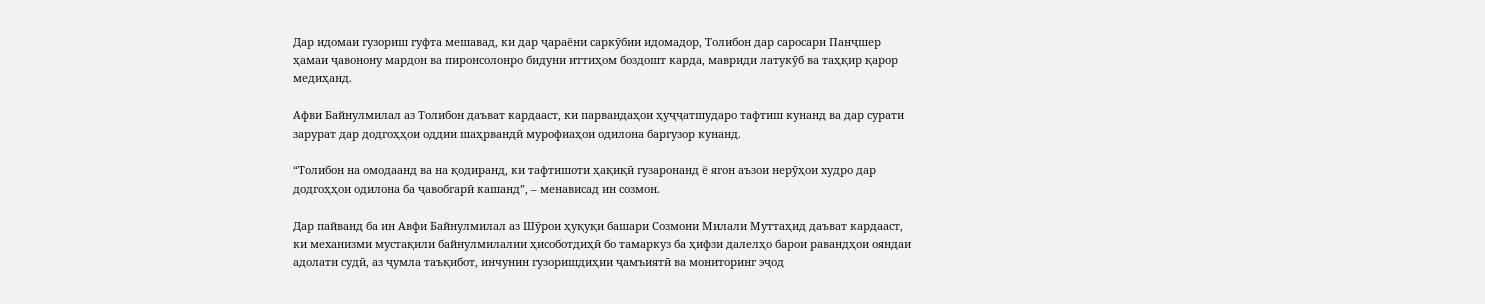Дар идомаи гузориш гуфта мешавад, ки дар ҷараёни саркӯбии идомадор, Толибон дар саросари Панҷшер ҳамаи ҷавонону мардон ва пиронсолонро бидуни иттиҳом боздошт карда, мавриди латукӯб ва таҳқир қарор медиҳанд.

Афви Байнулмилал аз Толибон даъват кардааст, ки парвандаҳои ҳуҷҷатшударо тафтиш кунанд ва дар сурати зарурат дар додгоҳҳои оддии шаҳрвандӣ мурофиаҳои одилона баргузор кунанд.

“Толибон на омодаанд ва на қодиранд, ки тафтишоти ҳақиқӣ гузаронанд ё ягон аъзои нерӯҳои худро дар додгоҳҳои одилона ба ҷавобгарӣ кашанд”, – менависад ин созмон.

Дар пайванд ба ин Авфи Байнулмилал аз Шӯрои ҳуқуқи башари Созмони Милали Муттаҳид даъват кардааст, ки механизми мустақили байнулмилалии ҳисоботдиҳӣ бо тамаркуз ба ҳифзи далелҳо барои равандҳои ояндаи адолати судӣ, аз ҷумла таъқибот, инчунин гузоришдиҳии ҷамъиятӣ ва мониторинг эҷод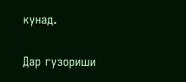кунад.

Дар гузориши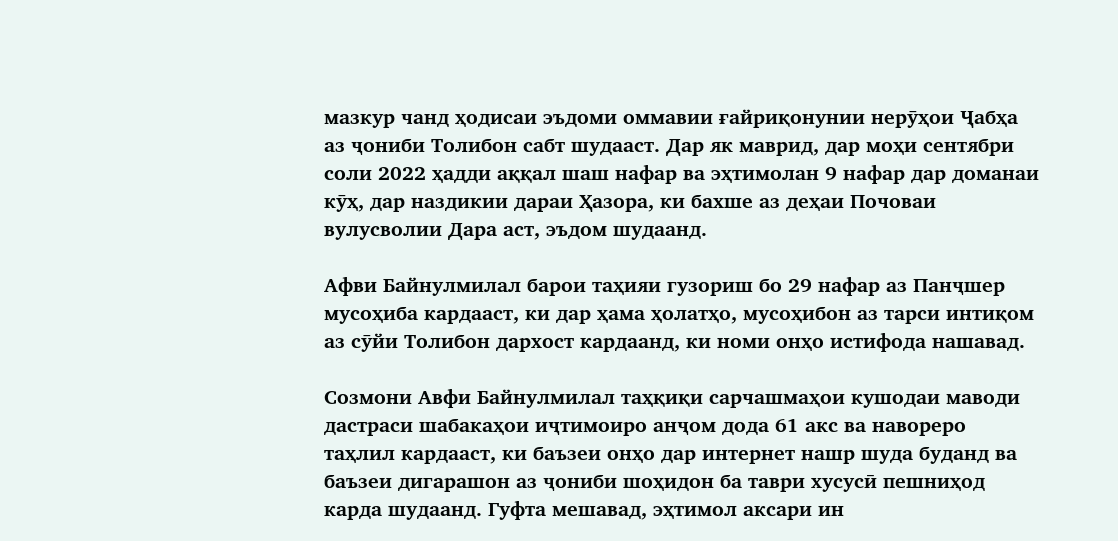мазкур чанд ҳодисаи эъдоми оммавии ғайриқонунии нерӯҳои Ҷабҳа аз ҷониби Толибон сабт шудааст. Дар як маврид, дар моҳи сентябри соли 2022 ҳадди аққал шаш нафар ва эҳтимолан 9 нафар дар доманаи кӯҳ, дар наздикии дараи Ҳазора, ки бахше аз деҳаи Почоваи вулусволии Дара аст, эъдом шудаанд.

Афви Байнулмилал барои таҳияи гузориш бо 29 нафар аз Панҷшер мусоҳиба кардааст, ки дар ҳама ҳолатҳо, мусоҳибон аз тарси интиқом аз сӯйи Толибон дархост кардаанд, ки номи онҳо истифода нашавад.

Созмони Авфи Байнулмилал таҳқиқи сарчашмаҳои кушодаи маводи дастраси шабакаҳои иҷтимоиро анҷом дода 61 акс ва навореро таҳлил кардааст, ки баъзеи онҳо дар интернет нашр шуда буданд ва баъзеи дигарашон аз ҷониби шоҳидон ба таври хусусӣ пешниҳод карда шудаанд. Гуфта мешавад, эҳтимол аксари ин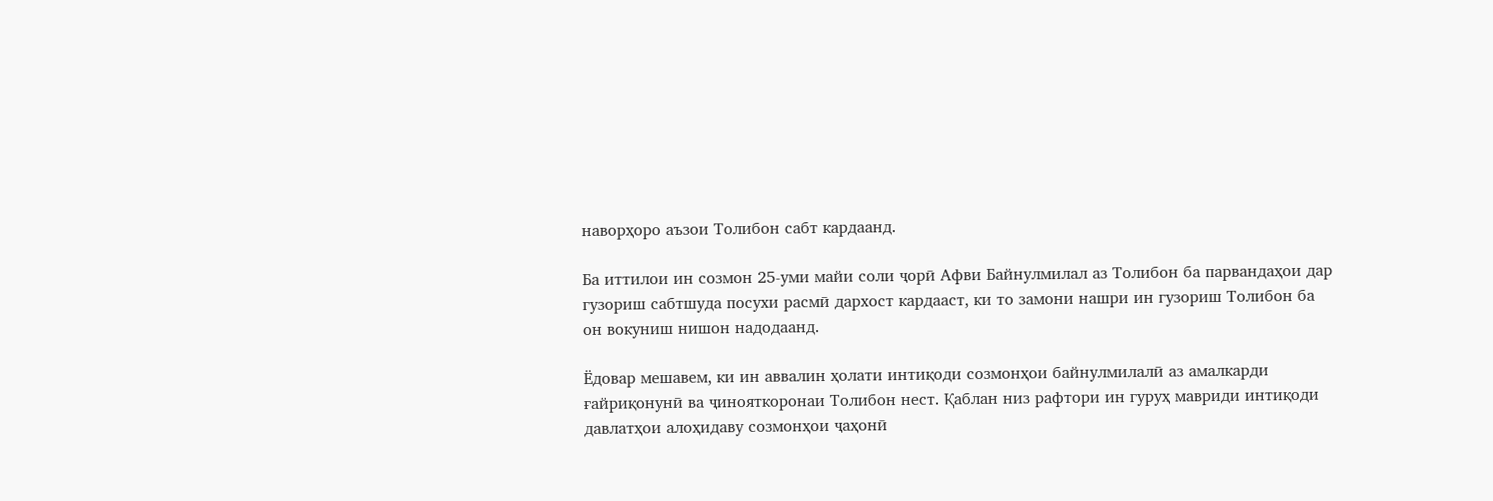наворҳоро аъзои Толибон сабт кардаанд.

Ба иттилои ин созмон 25-уми майи соли ҷорӣ Афви Байнулмилал аз Толибон ба парвандаҳои дар гузориш сабтшуда посухи расмӣ дархост кардааст, ки то замони нашри ин гузориш Толибон ба он вокуниш нишон надодаанд.

Ёдовар мешавем, ки ин аввалин ҳолати интиқоди созмонҳои байнулмилалӣ аз амалкарди ғайриқонунӣ ва ҷинояткоронаи Толибон нест. Қаблан низ рафтори ин гуруҳ мавриди интиқоди давлатҳои алоҳидаву созмонҳои ҷаҳонӣ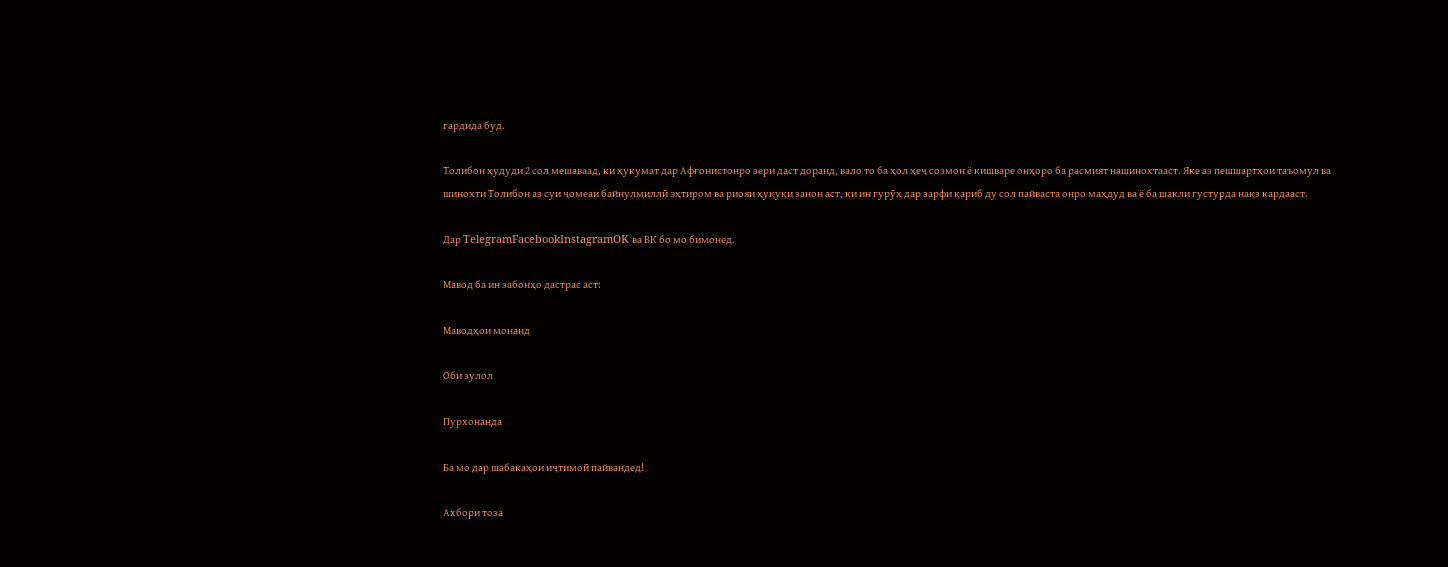гардида буд.

Толибон ҳудуди 2 сол мешаваад, ки ҳукумат дар Афғонистонро зери даст доранд, вало то ба ҳол ҳеҷ созмон ё кишваре онҳоро ба расмият нашинохтааст. Яке аз пешшартҳои таъомул ва шинохти Толибон аз суи ҷомеаи байнулмиллӣ эҳтиром ва риояи ҳуқуқи занон аст, ки ин гурӯҳ дар зарфи қариб ду сол пайваста онро маҳдуд ва ё ба шакли густурда нақз кардааст.

Дар TelegramFacebookInstagramOK ва ВК бо мо бимонед.

Мавод ба ин забонҳо дастрас аст:

Маводҳои монанд

Оби зулол

Пурхонанда

Ба мо дар шабакаҳои иҷтимоӣ пайвандед!

Ахбори тоза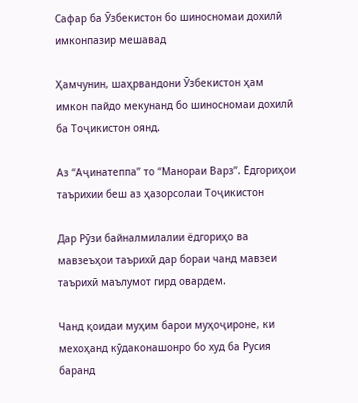Сафар ба Ӯзбекистон бо шиносномаи дохилӣ имконпазир мешавад

Ҳамчунин, шаҳрвандони Ӯзбекистон ҳам имкон пайдо мекунанд бо шиносномаи дохилӣ ба Тоҷикистон оянд.

Аз “Аҷинатеппа” то “Манораи Варз”. Ёдгориҳои таърихии беш аз ҳазорсолаи Тоҷикистон

Дар Рӯзи байналмилалии ёдгориҳо ва мавзеъҳои таърихӣ дар бораи чанд мавзеи таърихӣ маълумот гирд овардем.

Чанд қоидаи муҳим барои муҳоҷироне, ки мехоҳанд кӯдаконашонро бо худ ба Русия баранд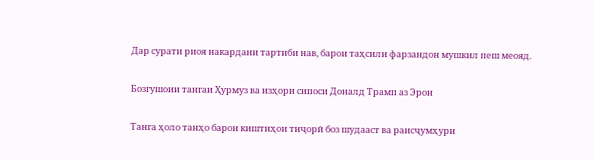Дар сурати риоя накардани тартиби нав, барои таҳсили фарзандон мушкил пеш меояд.

Бозгушоии тангаи Ҳурмуз ва изҳори сипоси Доналд Трамп аз Эрон

Танга ҳоло танҳо барои киштиҳои тиҷорӣ боз шудааст ва раисҷумҳури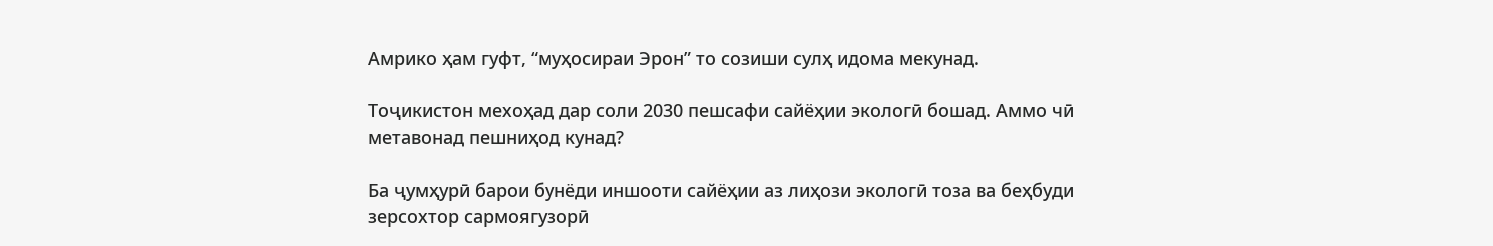Амрико ҳам гуфт, “муҳосираи Эрон” то созиши сулҳ идома мекунад.

Тоҷикистон мехоҳад дар соли 2030 пешсафи сайёҳии экологӣ бошад. Аммо чӣ метавонад пешниҳод кунад?

Ба ҷумҳурӣ барои бунёди иншооти сайёҳии аз лиҳози экологӣ тоза ва беҳбуди зерсохтор сармоягузорӣ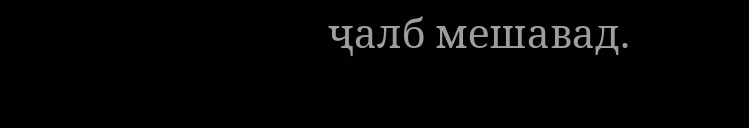ҷалб мешавад.